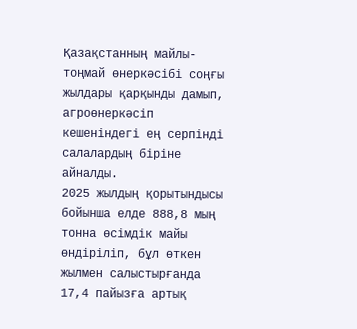Қазақстанның майлы-тоңмай өнеркәсібі соңғы жылдары қарқынды дамып, агроөнеркәсіп кешеніндегі ең серпінді салалардың біріне айналды.
2025 жылдың қорытындысы бойынша елде 888,8 мың тонна өсімдік майы өндіріліп, бұл өткен жылмен салыстырғанда 17,4 пайызға артық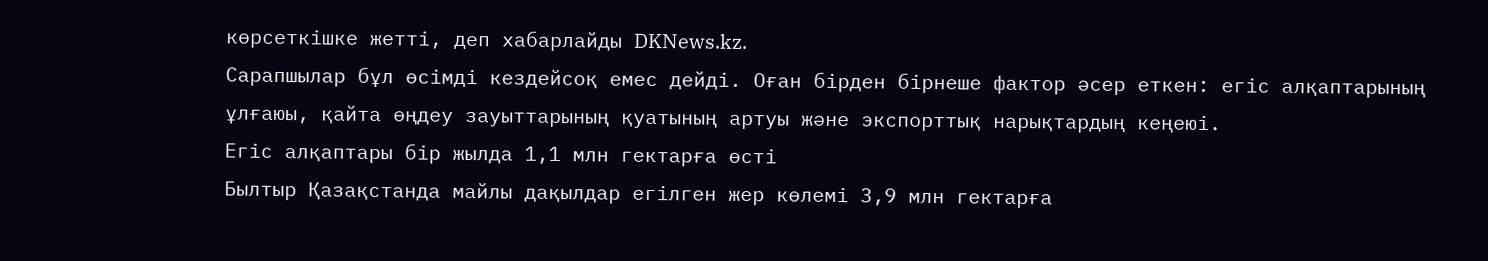көрсеткішке жетті, деп хабарлайды DKNews.kz.
Сарапшылар бұл өсімді кездейсоқ емес дейді. Оған бірден бірнеше фактор әсер еткен: егіс алқаптарының ұлғаюы, қайта өңдеу зауыттарының қуатының артуы және экспорттық нарықтардың кеңеюі.
Егіс алқаптары бір жылда 1,1 млн гектарға өсті
Былтыр Қазақстанда майлы дақылдар егілген жер көлемі 3,9 млн гектарға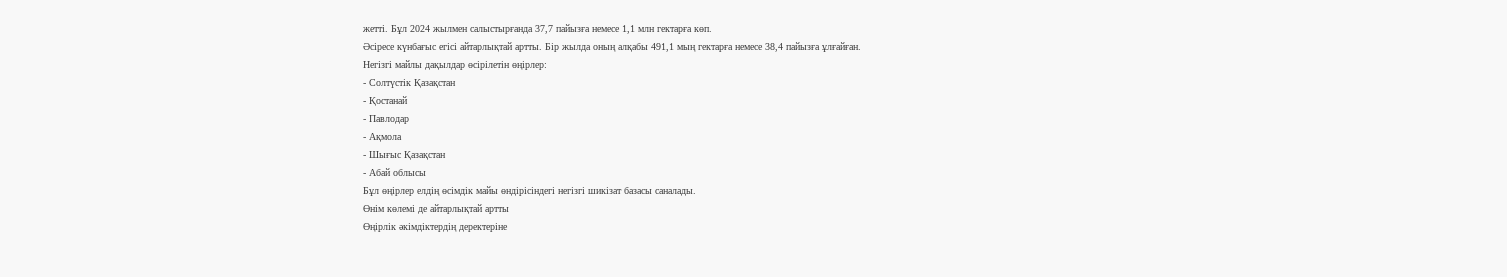жетті. Бұл 2024 жылмен салыстырғанда 37,7 пайызға немесе 1,1 млн гектарға көп.
Әсіресе күнбағыс егісі айтарлықтай артты. Бір жылда оның алқабы 491,1 мың гектарға немесе 38,4 пайызға ұлғайған.
Негізгі майлы дақылдар өсірілетін өңірлер:
- Солтүстік Қазақстан
- Қостанай
- Павлодар
- Ақмола
- Шығыс Қазақстан
- Абай облысы
Бұл өңірлер елдің өсімдік майы өндірісіндегі негізгі шикізат базасы саналады.
Өнім көлемі де айтарлықтай артты
Өңірлік әкімдіктердің деректеріне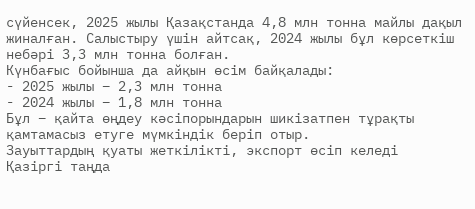сүйенсек, 2025 жылы Қазақстанда 4,8 млн тонна майлы дақыл жиналған. Салыстыру үшін айтсақ, 2024 жылы бұл көрсеткіш небәрі 3,3 млн тонна болған.
Күнбағыс бойынша да айқын өсім байқалады:
- 2025 жылы – 2,3 млн тонна
- 2024 жылы – 1,8 млн тонна
Бұл – қайта өңдеу кәсіпорындарын шикізатпен тұрақты қамтамасыз етуге мүмкіндік беріп отыр.
Зауыттардың қуаты жеткілікті, экспорт өсіп келеді
Қазіргі таңда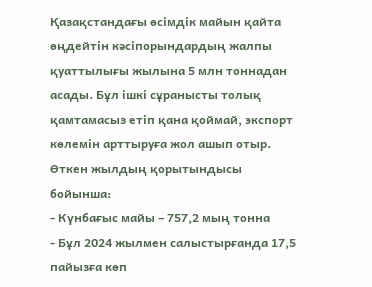Қазақстандағы өсімдік майын қайта өңдейтін кәсіпорындардың жалпы қуаттылығы жылына 5 млн тоннадан асады. Бұл ішкі сұранысты толық қамтамасыз етіп қана қоймай, экспорт көлемін арттыруға жол ашып отыр.
Өткен жылдың қорытындысы бойынша:
- Күнбағыс майы – 757,2 мың тонна
- Бұл 2024 жылмен салыстырғанда 17,5 пайызға көп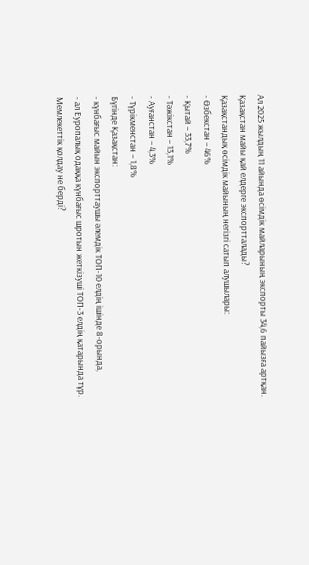Ал 2025 жылдың 11 айында өсімдік майларының экспорты 34,6 пайызға артқан.
Қазақстан майы қай елдерге экспортталады?
Қазақстандық өсімдік майының негізгі сатып алушылары:
- Өзбекстан – 46%
- Қытай – 33,7%
- Тәжікстан – 13,1%
- Ауғанстан – 4,3%
- Түрікменстан – 1,8%
Бүгінде Қазақстан:
- күнбағыс майын экспорттаушы әлемдік ТОП-10 елдің ішінде 8-орында,
- ал Еуропалық одаққа күнбағыс шротын жеткізуші ТОП-3 елдің қатарында тұр.
Мемлекеттік қолдау не берді?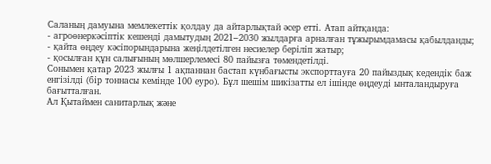Саланың дамуына мемлекеттік қолдау да айтарлықтай әсер етті. Атап айтқанда:
- агроөнеркәсіптік кешенді дамытудың 2021–2030 жылдарға арналған тұжырымдамасы қабылданды;
- қайта өңдеу кәсіпорындарына жеңілдетілген несиелер беріліп жатыр;
- қосылған құн салығының мөлшерлемесі 80 пайызға төмендетілді.
Сонымен қатар 2023 жылғы 1 ақпаннан бастап күнбағысты экспорттауға 20 пайыздық кедендік баж енгізілді (бір тоннасы кемінде 100 еуро). Бұл шешім шикізатты ел ішінде өңдеуді ынталандыруға бағытталған.
Ал Қытаймен санитарлық және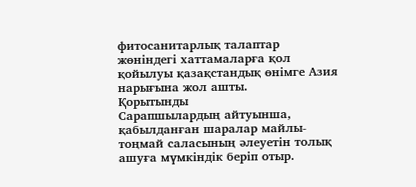фитосанитарлық талаптар жөніндегі хаттамаларға қол қойылуы қазақстандық өнімге Азия нарығына жол ашты.
Қорытынды
Сарапшылардың айтуынша, қабылданған шаралар майлы-тоңмай саласының әлеуетін толық ашуға мүмкіндік беріп отыр.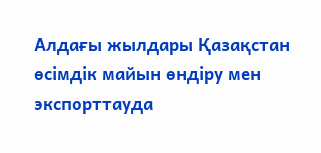Алдағы жылдары Қазақстан өсімдік майын өндіру мен экспорттауда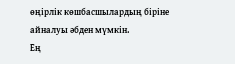өңірлік көшбасшылардың біріне айналуы әбден мүмкін.
Ең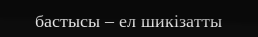бастысы – ел шикізатты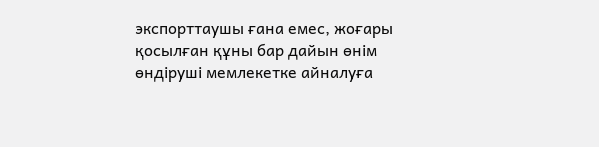экспорттаушы ғана емес, жоғары қосылған құны бар дайын өнім өндіруші мемлекетке айналуға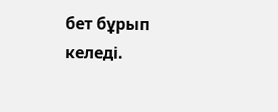бет бұрып келеді.